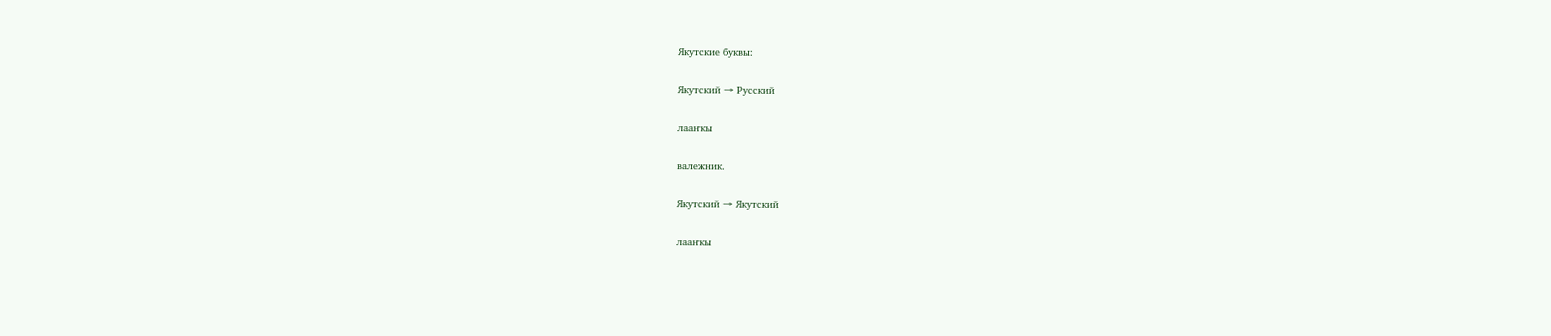Якутские буквы:

Якутский → Русский

лааҥкы

валежник.

Якутский → Якутский

лааҥкы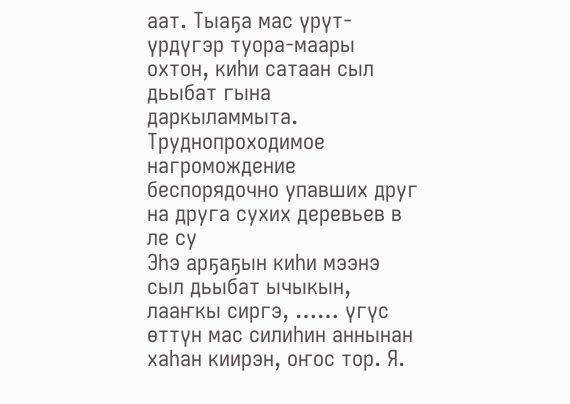аат. Тыаҕа мас үрүт-үрдүгэр туора-маары охтон, киһи сатаан сыл дьыбат гына даркыламмыта. Труднопроходимое нагромождение беспорядочно упавших друг на друга сухих деревьев в ле су
Эһэ арҕаҕын киһи мээнэ сыл дьыбат ычыкын, лааҥкы сиргэ, …… үгүс өттүн мас силиһин аннынан хаһан киирэн, оҥос тор. Я.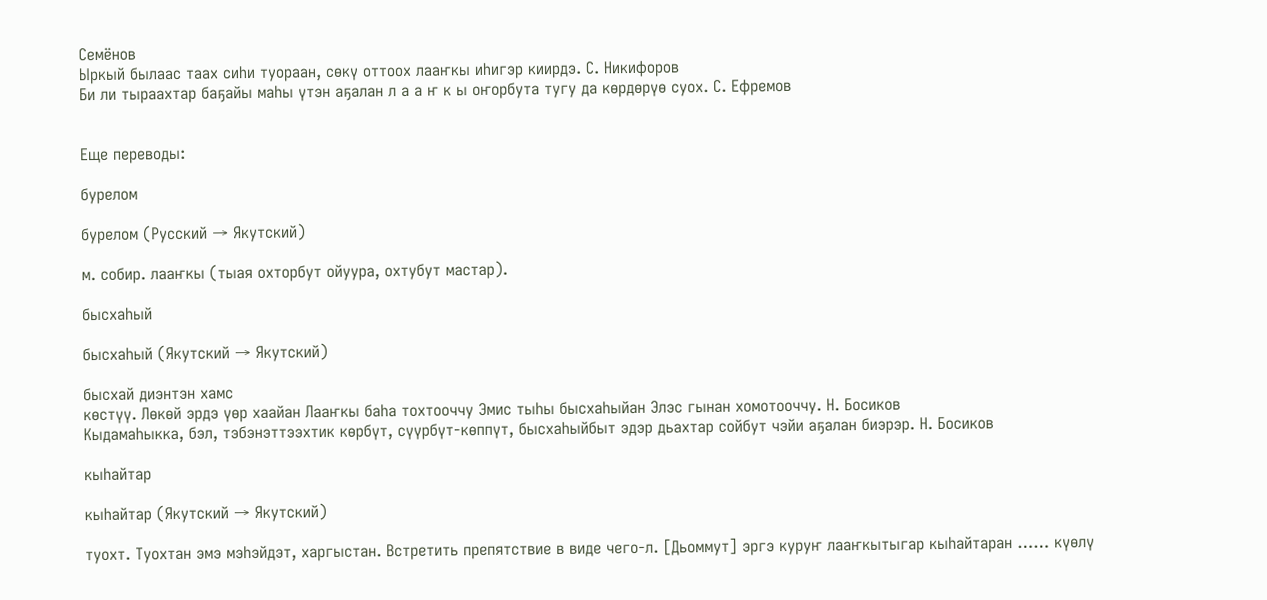Семёнов
Ыркый былаас таах сиһи туораан, сөкү оттоох лааҥкы иһигэр киирдэ. С. Никифоров
Би ли тыраахтар баҕайы маһы үтэн аҕалан л а а ҥ к ы оҥорбута тугу да көрдөрүө суох. С. Ефремов


Еще переводы:

бурелом

бурелом (Русский → Якутский)

м. собир. лааҥкы (тыая охторбут ойуура, охтубут мастар).

бысхаһый

бысхаһый (Якутский → Якутский)

бысхай диэнтэн хамс
көстүү. Лөкөй эрдэ үөр хаайан Лааҥкы баһа тохтооччу Эмис тыһы бысхаһыйан Элэс гынан хомотооччу. Н. Босиков
Кыдамаһыкка, бэл, тэбэнэттээхтик көрбүт, сүүрбүт-көппүт, бысхаһыйбыт эдэр дьахтар сойбут чэйи аҕалан биэрэр. Н. Босиков

кыһайтар

кыһайтар (Якутский → Якутский)

туохт. Туохтан эмэ мэһэйдэт, харгыстан. Встретить препятствие в виде чего-л. [Дьоммут] эргэ куруҥ лааҥкытыгар кыһайтаран …… күөлү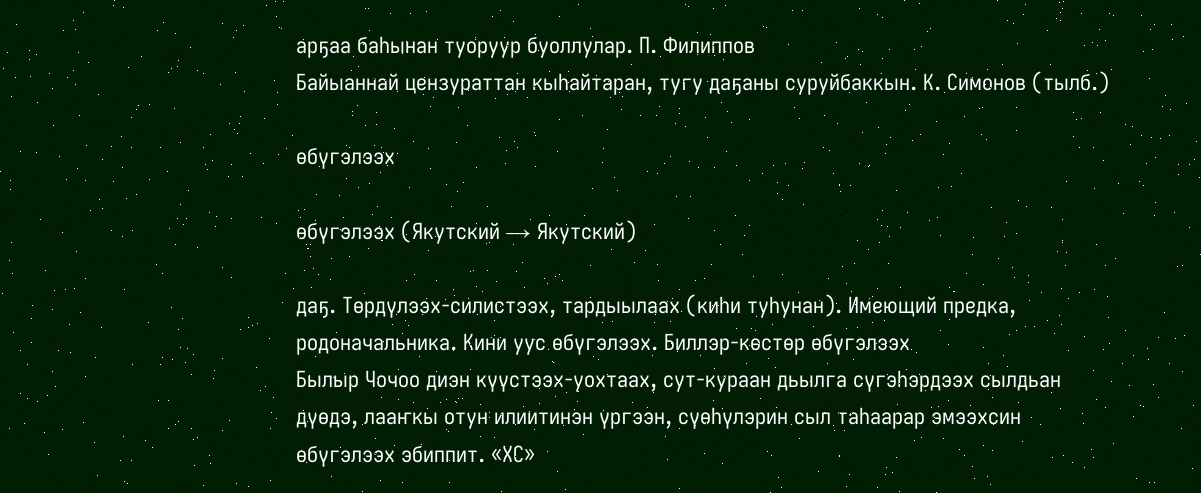арҕаа баһынан туоруур буоллулар. П. Филиппов
Байыаннай цензураттан кыһайтаран, тугу даҕаны суруйбаккын. К. Симонов (тылб.)

өбүгэлээх

өбүгэлээх (Якутский → Якутский)

даҕ. Төрдүлээх-силистээх, тардыылаах (киһи туһунан). Имеющий предка, родоначальника. Кини уус өбүгэлээх. Биллэр-көстөр өбүгэлээх
Былыр Чочоо диэн күүстээх-уохтаах, сут-кураан дьылга сүгэһэрдээх сылдьан дүөдэ, лааҥкы отун илиитинэн үргээн, сүөһүлэрин сыл таһаарар эмээхсин өбүгэлээх эбиппит. «ХС»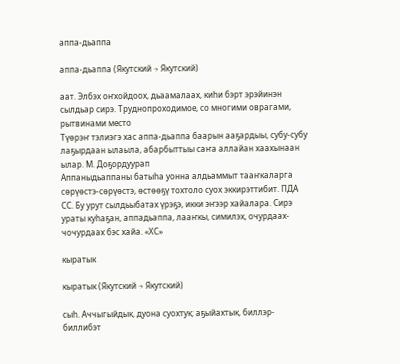аппа-дьаппа

аппа-дьаппа (Якутский → Якутский)

аат. Элбэх оҥхойдоох, дьаамалаах, киһи бэрт эрэйинэн сылдьар сирэ. Труднопроходимое, со многими оврагами, рытвинами место
Түөрэҥ тэлиэгэ хас аппа-дьаппа баарын ааҕардыы, субу-субу лаҕырдаан ылаыла, абарбыттыы саҥа аллайан хаахынаан ылар. М. Доҕордуурап
Аппаныдьаппаны батыһа уонна алдьаммыт тааҥкаларга сөрүөстэ-сөрүөстэ, өстөөҕү тохтоло суох эккирэттибит. ПДА СС. Бу урут сылдьыбатах үрэҕэ, икки эҥээр хайалара. Сирэ ураты куһаҕан, аппадьаппа, лааҥкы, симилэх, очурдаах-чочурдаах бэс хайа. «ХС»

кыратык

кыратык (Якутский → Якутский)

сыһ. Аччыгыйдык, дуона суохтук; аҕыйахтык, биллэр-биллибэт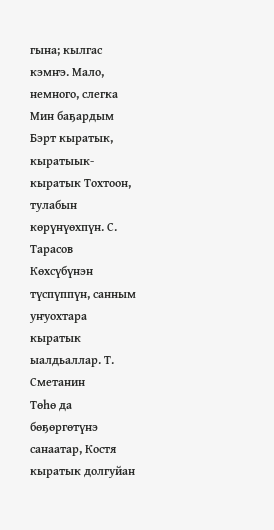гына; кылгас кэмҥэ. Мало, немного, слегка
Мин баҕардым Бэрт кыратык, кыратыык-кыратык Тохтоон, тулабын көрүнүөхпүн. С. Тарасов
Көхсүбүнэн түспүппүн, санным уҥуохтара кыратык ыалдьаллар. Т. Сметанин
Төһө да бөҕөргөтүнэ санаатар, Костя кыратык долгуйан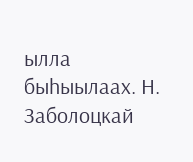ылла быһыылаах. Н. Заболоцкай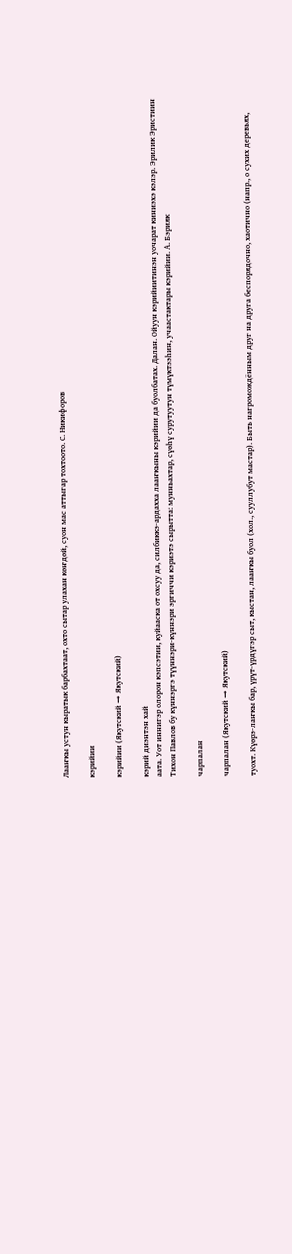Лааҥкы устун кыратык барбахтаат, охто сытар улахан көҥдөй, суон мас аттыгар тохтоото. С. Никифоров

кэрийии

кэрийии (Якутский → Якутский)

кэрий диэнтэн хай
аата. Уот иннигэр олорон кэпсэтии, куйааска от охсуу да, силбиккэ-ардахха лааҥкыны кэрийии да буолбатах. Далан. Ойуун кэрийиитинэн уочарат киниэхэ кэлэр. Эрилик Эристиин
Тихон Павлов бу күннэргэ түүннэри-күннэри эргиччи кэриэтэ сырытта: мунньахтар, сүөһү сурутуутун түмүктээһин, учаастактары кэрийии. А. Бэрияк

чарпалан

чарпалан (Якутский → Якутский)

туохт. Күөрэ-лаҥкы бар, үрүт-үрдүгэр сыт, кыстан, лааҥкы буол (хол., сууллубут мастар). Быть нагромождённым друг на друга беспорядочно, хаотично (напр., о сухих деревьях,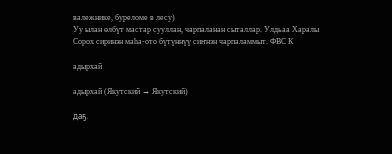валежнике, буреломе в лесу)
Уу ылан өлбүт мастар сууллан, чарпаланан сыталлар. Улдьаа Харалы
Сорох сиринэн маһа-ото бүтүннүү сиҥнэн чарпаламмыт. ФВС К

адырхай

адырхай (Якутский → Якутский)

даҕ.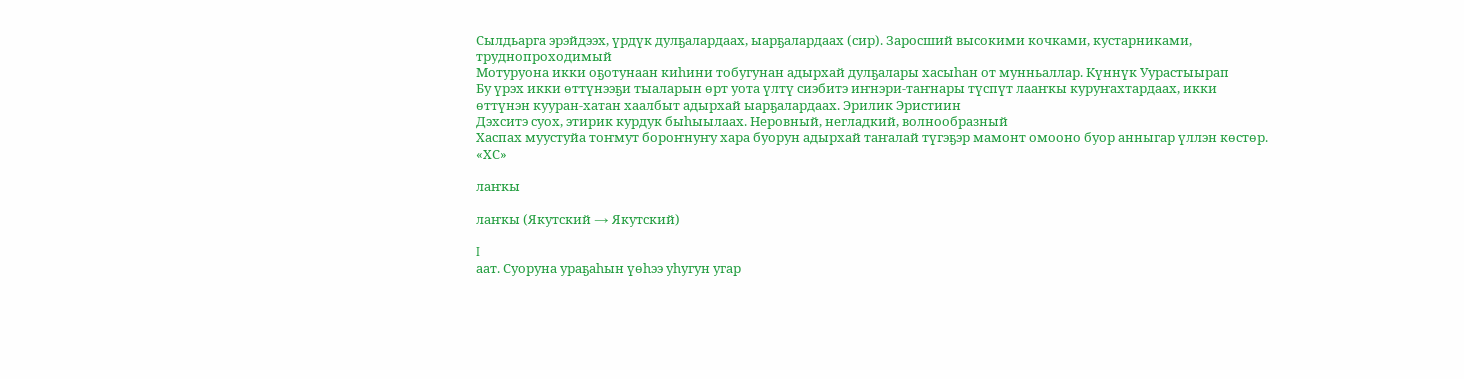Сылдьарга эрэйдээх, үрдүк дулҕалардаах, ыарҕалардаах (сир). Заросший высокими кочками, кустарниками, труднопроходимый
Мотуруона икки оҕотунаан киһини тобугунан адырхай дулҕалары хасыһан от мунньаллар. Күннүк Уурастыырап
Бу үрэх икки өттүнээҕи тыаларын өрт уота үлтү сиэбитэ иҥнэри-таҥнары түспүт лааҥкы куруҥахтардаах, икки өттүнэн кууран-хатан хаалбыт адырхай ыарҕалардаах. Эрилик Эристиин
Дэхситэ суох, этирик курдук быһыылаах. Неровный, негладкий, волнообразный
Хаспах муустуйа тоҥмут бороҥнуҥу хара буорун адырхай таҥалай түгэҕэр мамонт омооно буор анныгар үллэн көстөр. «ХС»

лаҥкы

лаҥкы (Якутский → Якутский)

I
аат. Суоруна ураҕаһын үөһээ уһугун угар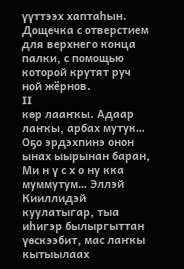үүттээх хаптаһын. Дощечка с отверстием для верхнего конца палки, с помощью которой крутят руч ной жёрнов.
II
көр лааҥкы. Адаар лаҥкы, арбах мутук… Оҕо эрдэхпинэ онон ынах ыырынан баран, Ми н ү с х о ну кка муммутум… Эллэй
Кииллидэй куулатыгар, тыа иһигэр былыргыттан үөскээбит, мас лаҥкы кытыылаах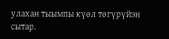улахан тыымпы күөл төгүрүйэн сытар.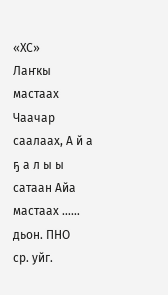«ХС»
Лаҥкы мастаах Чаачар саалаах, А й а ҕ а л ы ы сатаан Айа мастаах …… дьон. ПНО
ср. уйг.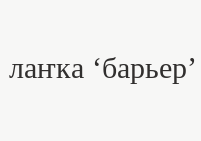лаҥка ‘барьер’